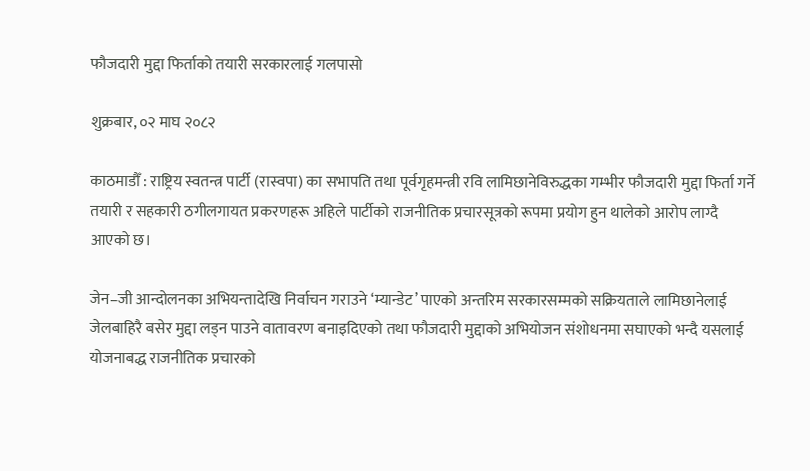फौजदारी मुद्दा फिर्ताको तयारी सरकारलाई गलपासो

शुक्रबार, ०२ माघ २०८२

काठमाडौँ : राष्ट्रिय स्वतन्त्र पार्टी (रास्वपा) का सभापति तथा पूर्वगृहमन्त्री रवि लामिछानेविरुद्धका गम्भीर फौजदारी मुद्दा फिर्ता गर्ने तयारी र सहकारी ठगीलगायत प्रकरणहरू अहिले पार्टीको राजनीतिक प्रचारसूत्रको रूपमा प्रयोग हुन थालेको आरोप लाग्दै आएको छ।

जेन–जी आन्दोलनका अभियन्तादेखि निर्वाचन गराउने ‘म्यान्डेट’ पाएको अन्तरिम सरकारसम्मको सक्रियताले लामिछानेलाई जेलबाहिरै बसेर मुद्दा लड्न पाउने वातावरण बनाइदिएको तथा फौजदारी मुद्दाको अभियोजन संशोधनमा सघाएको भन्दै यसलाई योजनाबद्ध राजनीतिक प्रचारको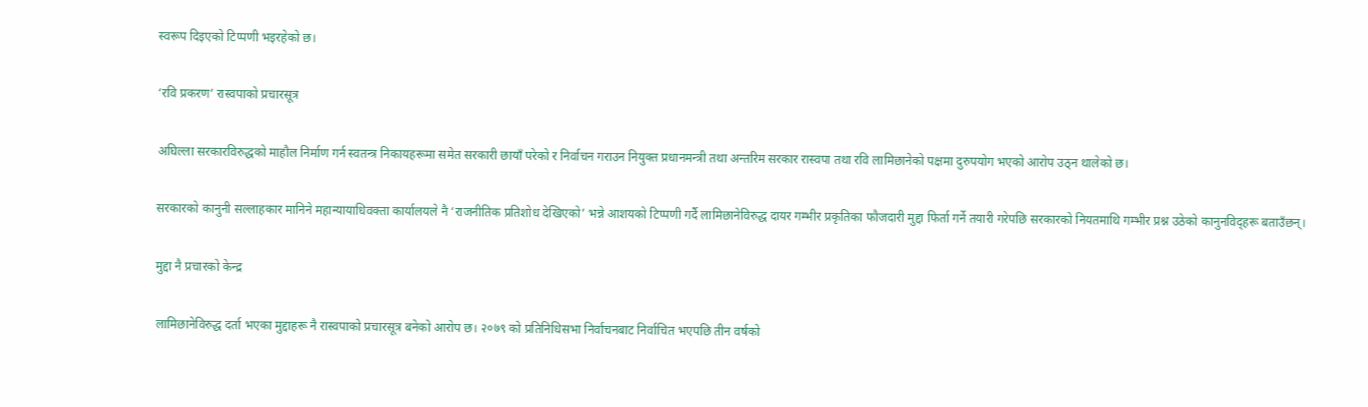स्वरूप दिइएको टिप्पणी भइरहेको छ।

‘रवि प्रकरण’ रास्वपाको प्रचारसूत्र

अघिल्ला सरकारविरुद्धको माहौल निर्माण गर्न स्वतन्त्र निकायहरूमा समेत सरकारी छायाँ परेको र निर्वाचन गराउन नियुक्त प्रधानमन्त्री तथा अन्तरिम सरकार रास्वपा तथा रवि लामिछानेको पक्षमा दुरुपयोग भएको आरोप उठ्न थालेको छ।

सरकारको कानुनी सल्लाहकार मानिने महान्यायाधिवक्ता कार्यालयले नै ‘राजनीतिक प्रतिशोध देखिएको’ भन्ने आशयको टिप्पणी गर्दै लामिछानेविरुद्ध दायर गम्भीर प्रकृतिका फौजदारी मुद्दा फिर्ता गर्ने तयारी गरेपछि सरकारको नियतमाथि गम्भीर प्रश्न उठेको कानुनविद्हरू बताउँछन्।

मुद्दा नै प्रचारको केन्द्र

लामिछानेविरुद्ध दर्ता भएका मुद्दाहरू नै रास्वपाको प्रचारसूत्र बनेको आरोप छ। २०७९ को प्रतिनिधिसभा निर्वाचनबाट निर्वाचित भएपछि तीन वर्षको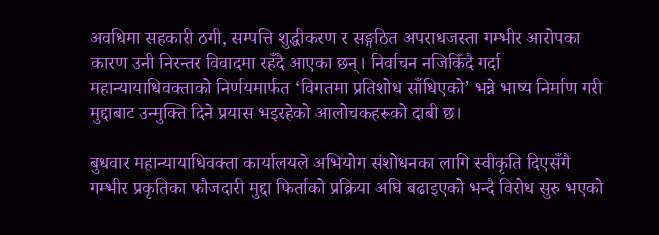अवधिमा सहकारी ठगी, सम्पत्ति शुद्धीकरण र सङ्गठित अपराधजस्ता गम्भीर आरोपका कारण उनी निरन्तर विवादमा रहँदै आएका छन्। निर्वाचन नजिकिँदै गर्दा महान्यायाधिवक्ताको निर्णयमार्फत ‘विगतमा प्रतिशोध साँधिएको’ भन्ने भाष्य निर्माण गरी मुद्दाबाट उन्मुक्ति दिने प्रयास भइरहेको आलोचकहरूको दाबी छ।

बुधवार महान्यायाधिवक्ता कार्यालयले अभियोग संशोधनका लागि स्वीकृति दिएसँगै गम्भीर प्रकृतिका फौजदारी मुद्दा फिर्ताको प्रक्रिया अघि बढाइएको भन्दै विरोध सुरु भएको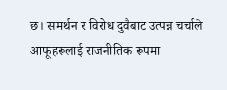छ। समर्थन र विरोध दुवैबाट उत्पन्न चर्चाले आफूहरूलाई राजनीतिक रूपमा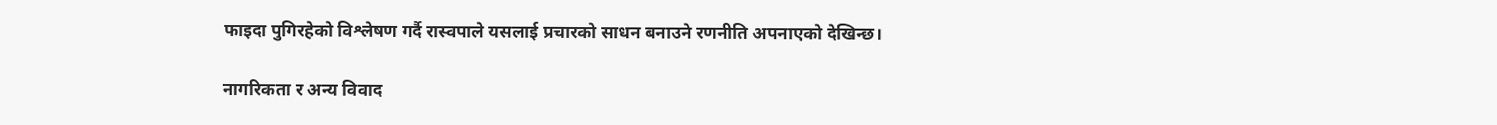फाइदा पुगिरहेको विश्लेषण गर्दै रास्वपाले यसलाई प्रचारको साधन बनाउने रणनीति अपनाएको देखिन्छ।

नागरिकता र अन्य विवाद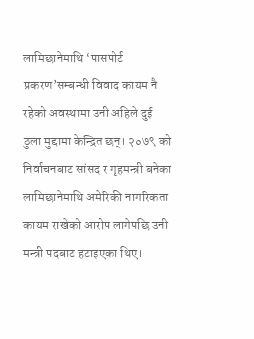लामिछानेमाथि ‘पासपोर्ट प्रकरण’सम्बन्धी विवाद कायम नै रहेको अवस्थामा उनी अहिले दुई ठुला मुद्दामा केन्द्रित छन्। २०७९ को निर्वाचनबाट सांसद र गृहमन्त्री बनेका लामिछानेमाथि अमेरिकी नागरिकता कायम राखेको आरोप लागेपछि उनी मन्त्री पदबाट हटाइएका थिए।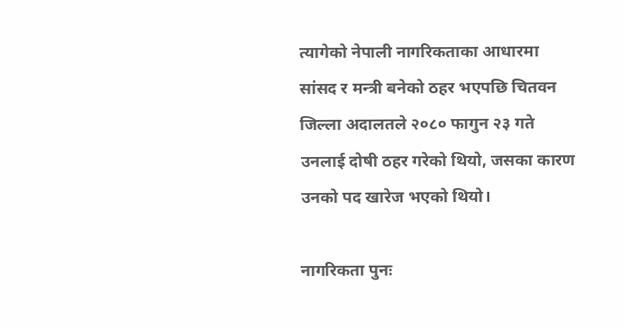त्यागेको नेपाली नागरिकताका आधारमा सांसद र मन्त्री बनेको ठहर भएपछि चितवन जिल्ला अदालतले २०८० फागुन २३ गते उनलाई दोषी ठहर गरेको थियो, जसका कारण उनको पद खारेज भएको थियो।

नागरिकता पुनः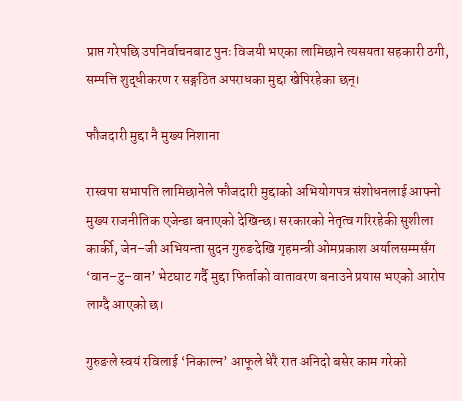प्राप्त गरेपछि उपनिर्वाचनबाट पुनः विजयी भएका लामिछाने त्यसयता सहकारी ठगी, सम्पत्ति शुद्धीकरण र सङ्गठित अपराधका मुद्दा खेपिरहेका छन्।

फौजदारी मुद्दा नै मुख्य निशाना

रास्वपा सभापति लामिछानेले फौजदारी मुद्दाको अभियोगपत्र संशोधनलाई आफ्नो मुख्य राजनीतिक एजेन्डा बनाएको देखिन्छ। सरकारको नेतृत्व गरिरहेकी सुशीला कार्की, जेन–जी अभियन्ता सुदन गुरुङदेखि गृहमन्त्री ओमप्रकाश अर्यालसम्मसँग ‘वान–टु–वान’ भेटघाट गर्दै मुद्दा फिर्ताको वातावरण बनाउने प्रयास भएको आरोप लाग्दै आएको छ।

गुरुङले स्वयं रविलाई ‘निकाल्न’ आफूले धेरै रात अनिदो बसेर काम गरेको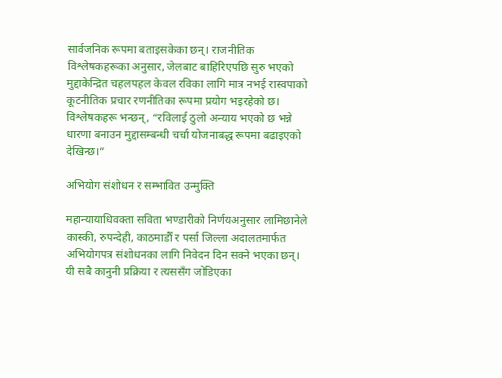सार्वजनिक रूपमा बताइसकेका छन्। राजनीतिक विश्लेषकहरूका अनुसार, जेलबाट बाहिरिएपछि सुरु भएको मुद्दाकेन्द्रित चहलपहल केवल रविका लागि मात्र नभई रास्वपाको कूटनीतिक प्रचार रणनीतिका रूपमा प्रयोग भइरहेको छ।
विश्लेषकहरू भन्छन्, “रविलाई ठुलो अन्याय भएको छ भन्ने धारणा बनाउन मुद्दासम्बन्धी चर्चा योजनाबद्ध रूपमा बढाइएको देखिन्छ।”

अभियोग संशोधन र सम्भावित उन्मुक्ति

महान्यायाधिवक्ता सविता भण्डारीको निर्णयअनुसार लामिछानेले कास्की, रुपन्देही, काठमाडौँ र पर्सा जिल्ला अदालतमार्फत अभियोगपत्र संशोधनका लागि निवेदन दिन सक्ने भएका छन्। यी सबै कानुनी प्रक्रिया र त्यससँग जोडिएका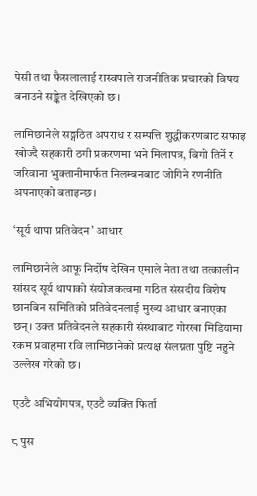पेसी तथा फैसलालाई रास्वपाले राजनीतिक प्रचारको विषय बनाउने सङ्केत देखिएको छ।

लामिछानेले सङ्गठित अपराध र सम्पत्ति शुद्धीकरणबाट सफाइ खोज्दै सहकारी ठगी प्रकरणमा भने मिलापत्र, बिगो तिर्ने र जरिवाना भुक्तानीमार्फत निलम्बनबाट जोगिने रणनीति अपनाएको बताइन्छ।

‘सूर्य थापा प्रतिवेदन’ आधार

लामिछानेले आफू निर्दोष देखिन एमाले नेता तथा तत्कालीन सांसद सूर्य थापाको संयोजकत्वमा गठित संसदीय विशेष छानबिन समितिको प्रतिवेदनलाई मुख्य आधार बनाएका छन्। उक्त प्रतिवेदनले सहकारी संस्थाबाट गोरखा मिडियामा रकम प्रवाहमा रवि लामिछानेको प्रत्यक्ष संलग्नता पुष्टि नहुने उल्लेख गरेको छ।

एउटै अभियोगपत्र, एउटै व्यक्ति फिर्ता

८ पुस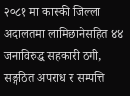२०८१ मा कास्की जिल्ला अदालतमा लामिछानेसहित ४४ जनाविरुद्ध सहकारी ठगी, सङ्गठित अपराध र सम्पत्ति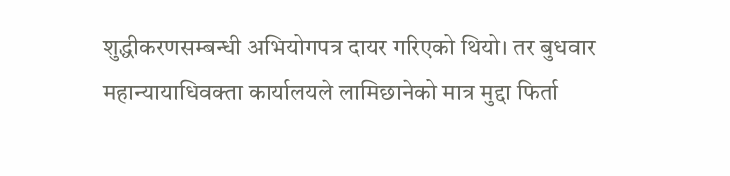शुद्धीकरणसम्बन्धी अभियोगपत्र दायर गरिएको थियो। तर बुधवार महान्यायाधिवक्ता कार्यालयले लामिछानेको मात्र मुद्दा फिर्ता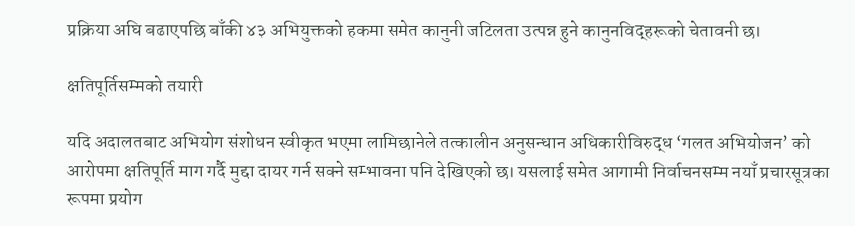प्रक्रिया अघि बढाएपछि बाँकी ४३ अभियुक्तको हकमा समेत कानुनी जटिलता उत्पन्न हुने कानुनविद्हरूको चेतावनी छ।

क्षतिपूर्तिसम्मको तयारी

यदि अदालतबाट अभियोग संशोधन स्वीकृत भएमा लामिछानेले तत्कालीन अनुसन्धान अधिकारीविरुद्ध ‘गलत अभियोजन’ को आरोपमा क्षतिपूर्ति माग गर्दै मुद्दा दायर गर्न सक्ने सम्भावना पनि देखिएको छ। यसलाई समेत आगामी निर्वाचनसम्म नयाँ प्रचारसूत्रका रूपमा प्रयोग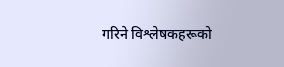गरिने विश्लेषकहरूको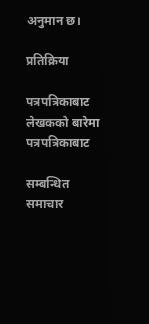अनुमान छ।

प्रतिक्रिया

पत्रपत्रिकाबाट
लेखकको बारेमा
पत्रपत्रिकाबाट

सम्बन्धित समाचार